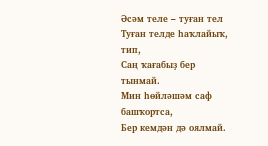Әсәм теле – туған тел
Туған телде һаҡлайыҡ, тип,
Саң ҡағабыҙ бер тынмай.
Мин һөйләшәм саф башҡортса,
Бер кемдән дә оялмай.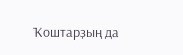Ҡоштарҙың да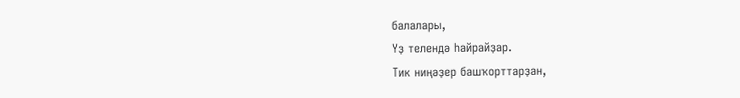балалары,
Үҙ телендә һайрайҙар.
Тик ниңәҙер башҡорттарҙан,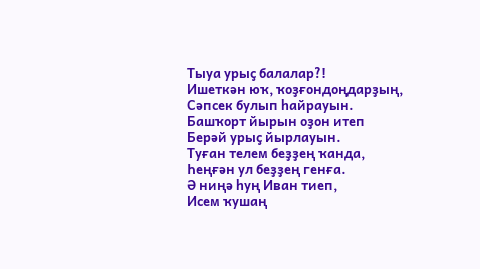Тыуа урыҫ балалар?!
Ишеткән юҡ, ҡоҙғондоңдарҙың,
Сәпсек булып һайрауын.
Башҡорт йырын оҙон итеп
Берәй урыҫ йырлауын.
Туған телем беҙҙең ҡанда,
Һеңғән ул беҙҙең генға.
Ә ниңә һуң Иван тиеп,
Исем ҡушаң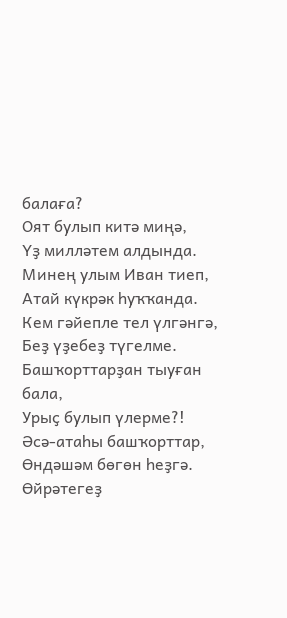балаға?
Оят булып китә миңә,
Үҙ милләтем алдында.
Минең улым Иван тиеп,
Атай күкрәк һуҡҡанда.
Кем гәйепле тел үлгәнгә,
Беҙ үҙебеҙ түгелме.
Башҡорттарҙан тыуған бала,
Урыҫ булып үлерме?!
Әсә-атаһы башҡорттар,
Өндәшәм бөгөн һеҙгә.
Өйрәтегеҙ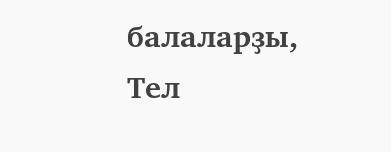балаларҙы,
Тел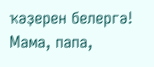ҡәҙерен белергә!
Мама, папа,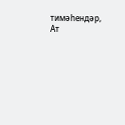тимәһендәр,
Ат